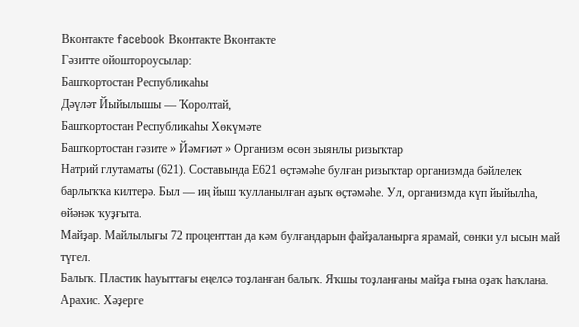Вконтакте facebook Вконтакте Вконтакте
Гәзитте ойоштороусылар:
Башҡортостан Республикаһы
Дәүләт Йыйылышы — Ҡоролтай,
Башҡортостан Республикаһы Хөкүмәте
Башҡортостан гәзите » Йәмғиәт » Организм өсөн зыянлы ризыҡтар
Натрий глутаматы (621). Составында Е621 өҫтәмәһе булған ризыҡтар организмда бәйлелек барлыҡҡа килтерә. Был — иң йыш ҡулланылған аҙыҡ өҫтәмәһе. Ул, организмда күп йыйылһа, өйәнәк ҡуҙғыта.
Майҙар. Майлылығы 72 проценттан да кәм булғандарын файҙаланырға ярамай, сөнки ул ысын май түгел.
Балыҡ. Пластик һауыттағы еңелсә тоҙланған балыҡ. Яҡшы тоҙланғаны майҙа ғына оҙаҡ һаҡлана.
Арахис. Хәҙерге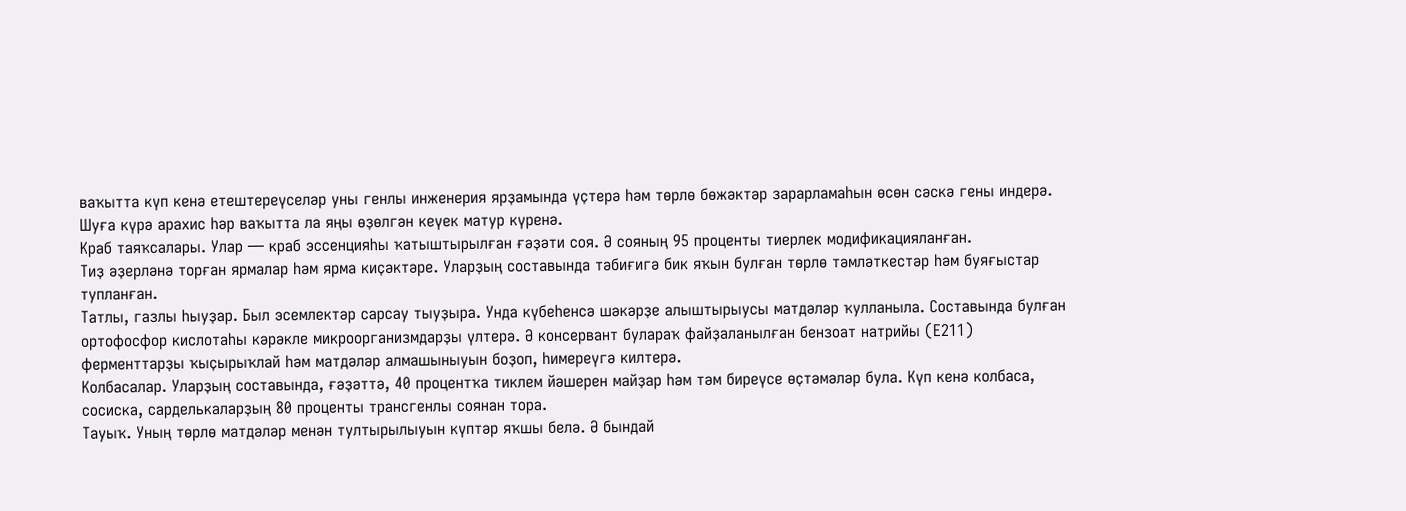ваҡытта күп кенә етештереүселәр уны генлы инженерия ярҙамында үҫтерә һәм төрлө бөжәктәр зарарламаһын өсөн сәскә гены индерә. Шуға күрә арахис һәр ваҡытта ла яңы өҙөлгән кеүек матур күренә.
Краб таяҡсалары. Улар — краб эссенцияһы ҡатыштырылған ғәҙәти соя. Ә сояның 95 проценты тиерлек модификацияланған.
Тиҙ әҙерләнә торған ярмалар һәм ярма киҫәктәре. Уларҙың составында тәбиғигә бик яҡын булған төрлө тәмләткестәр һәм буяғыстар тупланған.
Татлы, газлы һыуҙар. Был эсемлектәр сарсау тыуҙыра. Унда күбеһенсә шәкәрҙе алыштырыусы матдәләр ҡулланыла. Составында булған ортофосфор кислотаһы кәрәкле микроорганизмдарҙы үлтерә. Ә консервант булараҡ файҙаланылған бензоат натрийы (Е211) ферменттарҙы ҡыҫырыҡлай һәм матдәләр алмашыныуын боҙоп, һимереүгә килтерә.
Колбасалар. Уларҙың составында, ғәҙәттә, 40 процентҡа тиклем йәшерен майҙар һәм тәм биреүсе өҫтәмәләр була. Күп кенә колбаса, сосиска, сарделькаларҙың 80 проценты трансгенлы соянан тора.
Тауыҡ. Уның төрлө матдәләр менән тултырылыуын күптәр яҡшы белә. Ә бындай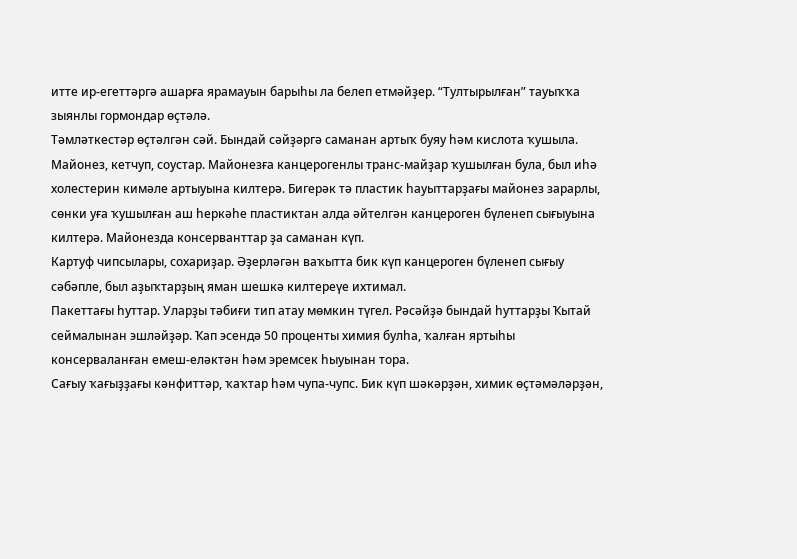итте ир-егеттәргә ашарға ярамауын барыһы ла белеп етмәйҙер. “Тултырылған” тауыҡҡа зыянлы гормондар өҫтәлә.
Тәмләткестәр өҫтәлгән сәй. Бындай сәйҙәргә саманан артыҡ буяу һәм кислота ҡушыла.
Майонез, кетчуп, соустар. Майонезға канцерогенлы транс-майҙар ҡушылған була, был иһә холестерин кимәле артыуына килтерә. Бигерәк тә пластик һауыттарҙағы майонез зарарлы, сөнки уға ҡушылған аш һеркәһе пластиктан алда әйтелгән канцероген бүленеп сығыуына килтерә. Майонезда консерванттар ҙа саманан күп.
Картуф чипсылары, сохариҙар. Әҙерләгән ваҡытта бик күп канцероген бүленеп сығыу сәбәпле, был аҙыҡтарҙың яман шешкә килтереүе ихтимал.
Пакеттағы һуттар. Уларҙы тәбиғи тип атау мөмкин түгел. Рәсәйҙә бындай һуттарҙы Ҡытай сеймалынан эшләйҙәр. Ҡап эсендә 50 проценты химия булһа, ҡалған яртыһы консерваланған емеш-еләктән һәм эремсек һыуынан тора.
Сағыу ҡағыҙҙағы кәнфиттәр, ҡаҡтар һәм чупа-чупс. Бик күп шәкәрҙән, химик өҫтәмәләрҙән,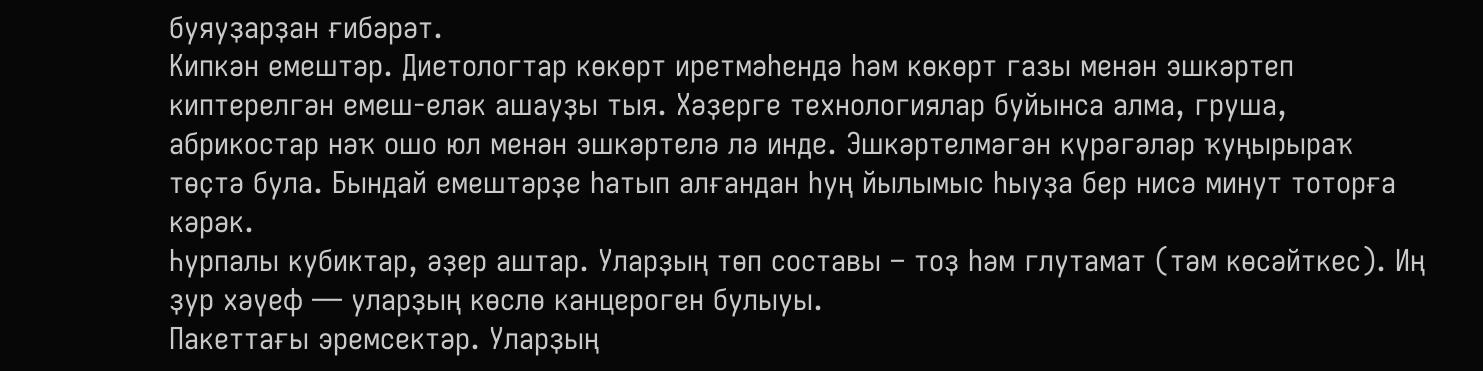буяуҙарҙан ғибәрәт.
Кипкән емештәр. Диетологтар көкөрт иретмәһендә һәм көкөрт газы менән эшкәртеп киптерелгән емеш-еләк ашауҙы тыя. Хәҙерге технологиялар буйынса алма, груша, абрикостар нәҡ ошо юл менән эшкәртелә лә инде. Эшкәртелмәгән күрәгәләр ҡуңырыраҡ төҫтә була. Бындай емештәрҙе һатып алғандан һуң йылымыс һыуҙа бер нисә минут тоторға кәрәк.
Һурпалы кубиктар, әҙер аштар. Уларҙың төп составы – тоҙ һәм глутамат (тәм көсәйткес). Иң ҙур хәүеф — уларҙың көслө канцероген булыуы.
Пакеттағы эремсектәр. Уларҙың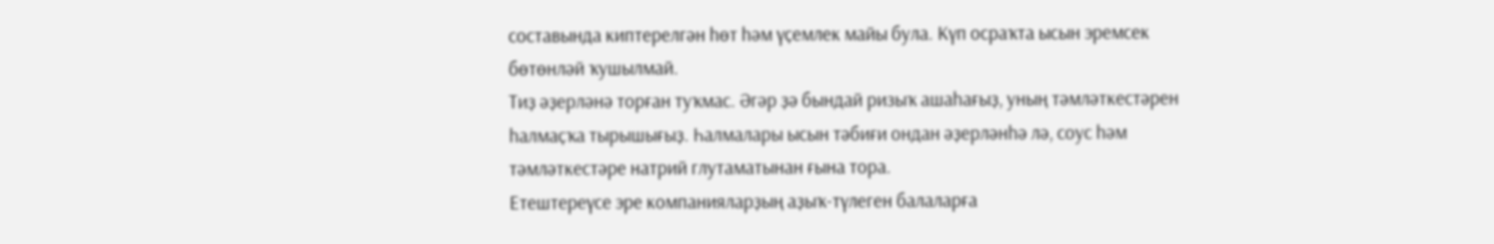составында киптерелгән һөт һәм үҫемлек майы була. Күп осраҡта ысын эремсек бөтөнләй ҡушылмай.
Тиҙ әҙерләнә торған туҡмас. Әгәр ҙә бындай ризыҡ ашаһағыҙ, уның тәмләткестәрен һалмаҫҡа тырышығыҙ. Һалмалары ысын тәбиғи ондан әҙерләнһә лә, соус һәм тәмләткестәре натрий глутаматынан ғына тора.
Етештереүсе эре компанияларҙың аҙыҡ-түлеген балаларға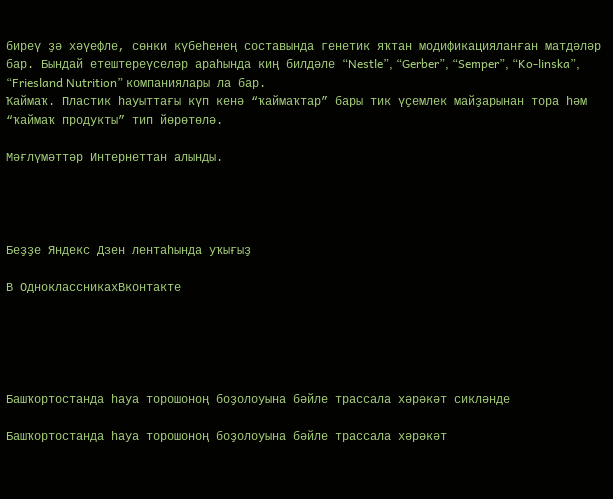биреү ҙә хәүефле, сөнки күбеһенең составында генетик яҡтан модификацияланған матдәләр бар. Бындай етештереүселәр араһында киң билдәле “Nestle”, “Gerber”, “Semper”, “Ko-linska”, “Friesland Nutrition” компаниялары ла бар.
Ҡаймаҡ. Пластик һауыттағы күп кенә “ҡаймаҡтар” бары тик үҫемлек майҙарынан тора һәм “ҡаймаҡ продукты” тип йөрөтөлә.

Мәғлүмәттәр Интернеттан алынды.




Беҙҙе Яндекс Дзен лентаһында уҡығыҙ

В ОдноклассникахВконтакте





Башҡортостанда һауа торошоноң боҙолоуына бәйле трассала хәрәкәт сикләнде

Башҡортостанда һауа торошоноң боҙолоуына бәйле трассала хәрәкәт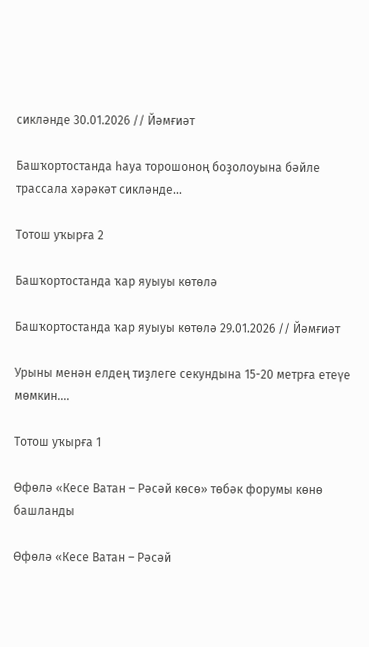сикләнде 30.01.2026 // Йәмғиәт

Башҡортостанда һауа торошоноң боҙолоуына бәйле трассала хәрәкәт сикләнде...

Тотош уҡырға 2

Башҡортостанда ҡар яуыуы көтөлә

Башҡортостанда ҡар яуыуы көтөлә 29.01.2026 // Йәмғиәт

Урыны менән елдең тиҙлеге секундына 15-20 метрға етеүе мөмкин....

Тотош уҡырға 1

Өфөлә «Кесе Ватан – Рәсәй көсө» төбәк форумы көнө башланды

Өфөлә «Кесе Ватан – Рәсәй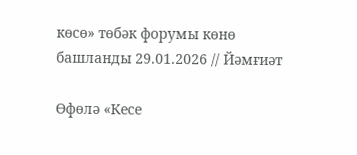көсө» төбәк форумы көнө башланды 29.01.2026 // Йәмғиәт

Өфөлә «Кесе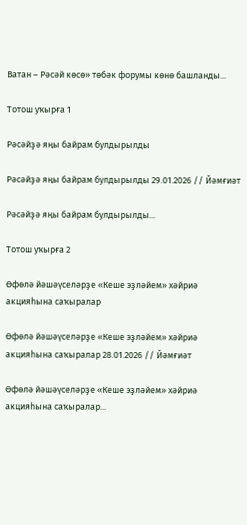Ватан – Рәсәй көсө» төбәк форумы көнө башланды...

Тотош уҡырға 1

Рәсәйҙә яңы байрам булдырылды

Рәсәйҙә яңы байрам булдырылды 29.01.2026 // Йәмғиәт

Рәсәйҙә яңы байрам булдырылды...

Тотош уҡырға 2

Өфөлә йәшәүселәрҙе «Кеше эҙләйем» хәйриә акцияһына саҡыралар

Өфөлә йәшәүселәрҙе «Кеше эҙләйем» хәйриә акцияһына саҡыралар 28.01.2026 // Йәмғиәт

Өфөлә йәшәүселәрҙе «Кеше эҙләйем» хәйриә акцияһына саҡыралар...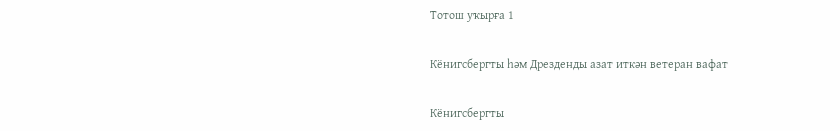Тотош уҡырға 1

Кёнигсбергты һәм Дрезденды азат иткән ветеран вафат

Кёнигсбергты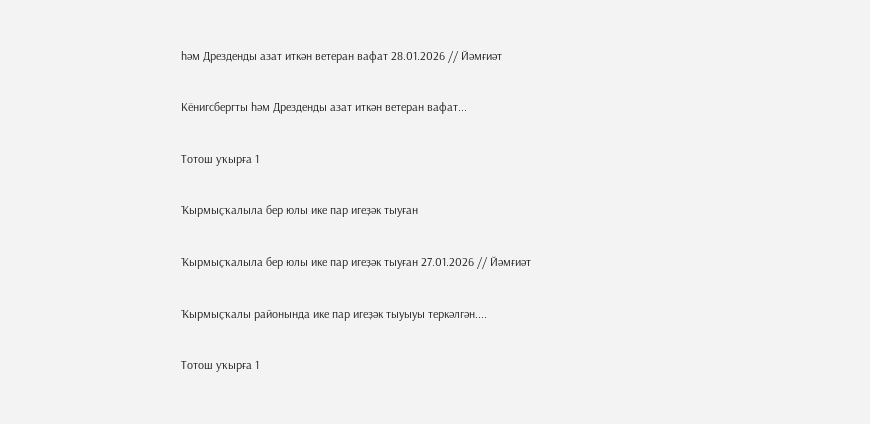һәм Дрезденды азат иткән ветеран вафат 28.01.2026 // Йәмғиәт

Кёнигсбергты һәм Дрезденды азат иткән ветеран вафат...

Тотош уҡырға 1

Ҡырмыҫҡалыла бер юлы ике пар игеҙәк тыуған

Ҡырмыҫҡалыла бер юлы ике пар игеҙәк тыуған 27.01.2026 // Йәмғиәт

Ҡырмыҫҡалы районында ике пар игеҙәк тыуыуы теркәлгән....

Тотош уҡырға 1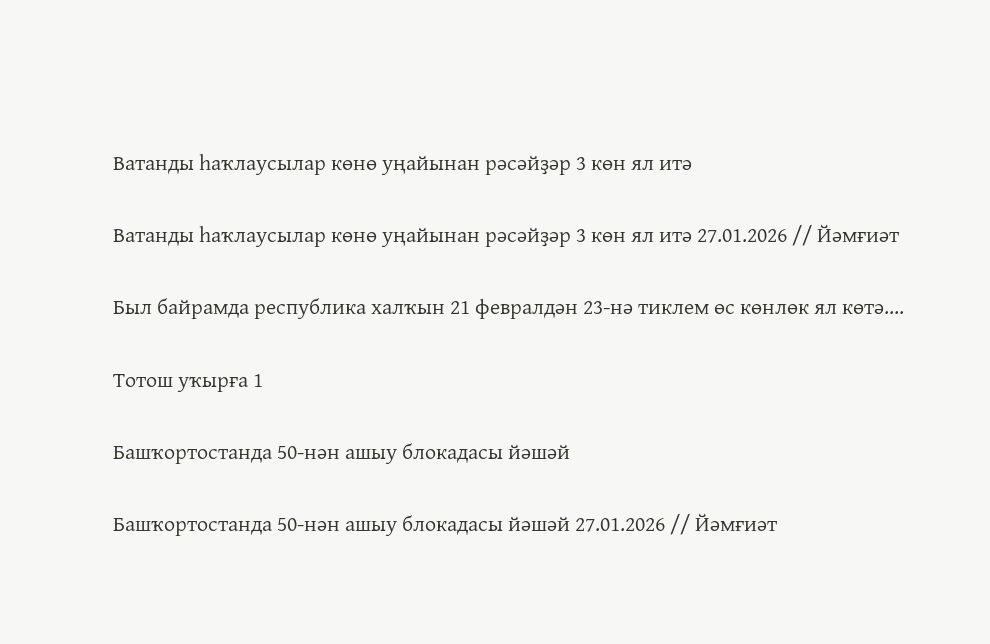Ватанды һаҡлаусылар көнө уңайынан рәсәйҙәр 3 көн ял итә

Ватанды һаҡлаусылар көнө уңайынан рәсәйҙәр 3 көн ял итә 27.01.2026 // Йәмғиәт

Был байрамда республика халҡын 21 февралдән 23-нә тиклем өс көнлөк ял көтә....

Тотош уҡырға 1

Башҡортостанда 50-нән ашыу блокадасы йәшәй

Башҡортостанда 50-нән ашыу блокадасы йәшәй 27.01.2026 // Йәмғиәт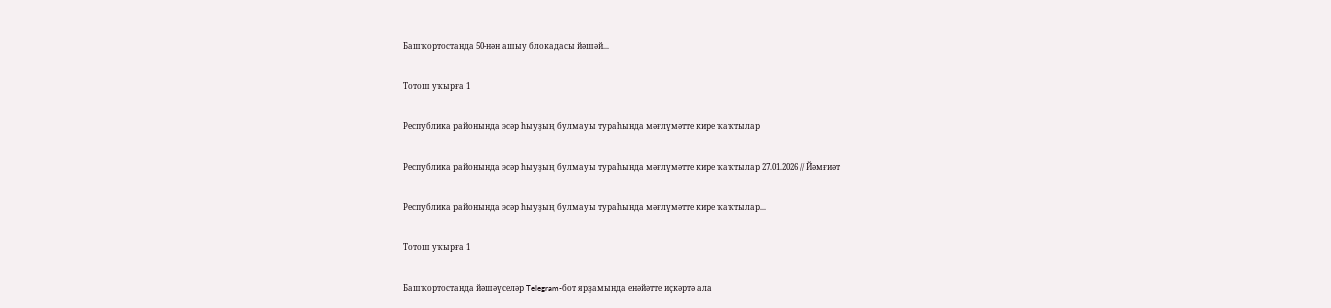Башҡортостанда 50-нән ашыу блокадасы йәшәй...

Тотош уҡырға 1

Республика районында эсәр һыуҙың булмауы тураһында мәғлүмәтте кире ҡаҡтылар

Республика районында эсәр һыуҙың булмауы тураһында мәғлүмәтте кире ҡаҡтылар 27.01.2026 // Йәмғиәт

Республика районында эсәр һыуҙың булмауы тураһында мәғлүмәтте кире ҡаҡтылар...

Тотош уҡырға 1

Башҡортостанда йәшәүселәр Telegram-бот ярҙамында енәйәтте иҫкәртә ала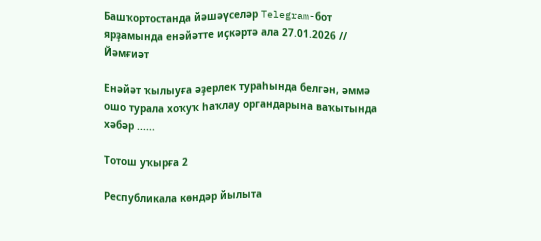Башҡортостанда йәшәүселәр Telegram-бот ярҙамында енәйәтте иҫкәртә ала 27.01.2026 // Йәмғиәт

Енәйәт ҡылыуға әҙерлек тураһында белгән, әммә ошо турала хоҡуҡ һаҡлау органдарына ваҡытында хәбәр ......

Тотош уҡырға 2

Республикала көндәр йылыта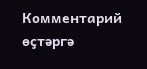Комментарий өҫтәргә